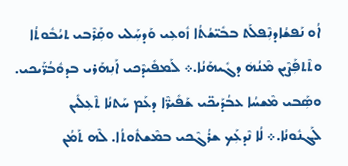ܐܳܘ ܢܰܦܫܳܐܕܢܼܶܦܠܰܬ ܒܒܺܝ̈ܫܳܬܳܐ ܙܽܘܥܼܝ ܘܰܕܚܼܰܠܝ ܘܩܼܰܪܶܒܝ ܬܝܳܒܽܘܬܳܐ ܘܬܶܬܦܼܰܨܶܝܢ ܡܶܢܳܗܿ ܕܓܺܝܗܰܢܳܐ.܀ ܠܰܡܦܺܝܕܶܟܝ ܐܰܢܼܗܰܪܝ ܒܕܘܽܒܳܪ̈ܰܝܟܝ. ܘܣܼܰܒܝ ܡܶܫܚܳܐ ܥܒܳܕܰܝܟ̈ܝ ܫܰܦܺܝܪ̈ܶܐ ܕܥܰܡ ܚܰܬܢܳܐ ܬܶܥܼܠܺܝܢ ܠܰܓܢܽܘܢܳܐ.܀ ܠܳܐ ܢܶܕܥܼܰܟ ܫܪܳܓܶܟܝ ܒܡܶܫܬܽܘܬܳܐ. ܠܶܗ ܬܰܡܳܢ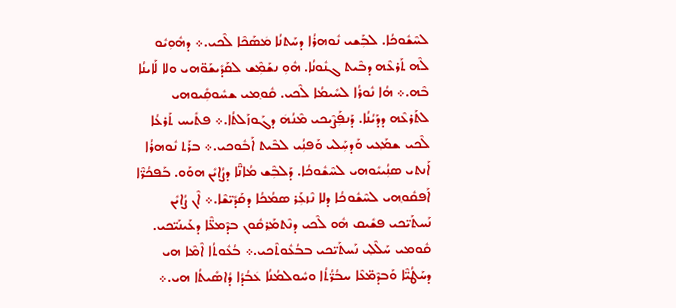ܠܚܶܫܽܘܟܳܐ. ܠܒܼܰܫܝ ܢܽܘܗܪܳܐ ܕܚܰܬܢܳܐ ܡܿܣܰܟܶܐ ܠܶܟܝ.܀ ܕܗܽܘܼܝܽܘ ܠܶܗ ܬܰܪܥܶܗ ܕܒܶܝܬ ܓܢܽܘܢܳܐ. ܗܽܘܼ ܢܫܰܡܼܶܫ ܠܩܰܕܺܝܫܰܘ̈ܗܝ ܘܠܐ ܠܰܐܝܢܳܐ ܒܶܗ.܀ ܗܳܐ ܢܽܘܪܳܐ ܠܚܺܝܡܳܐ ܠܶܟܝ. ܩܽܘ݂ܡܝ ܫܚܽܘܩܼܺܝܘܗܝ ܠܬܰܪܥܶܗ ܕܕܰܝܳܢܳܐ. ܕܰܢܦܼܰܨܶܝܟܝ ܡܶܢܳܗܿ ܕܓܰܘܙܰܠܬܳܐ.܀ ܦܬܺܝܚ ܬܰܪܥܳܐ ܠܶܟܝ ܫܡ݂ܰܥܝ ܘܰܕܚܼܰܠܝ ܘܰܦܢܼܳܝ ܠܒܶܝܬ ܐܰܒܽܘܟܝ.܀ ܒܪܰܬ ܢܽܘܗܪܳܐ ܐܰܢܬܝ ܣܢܼܳܝܝܺܘܗܝ ܠܚܶܫܽܘܟܳܐ. ܕܰܠܒܼܶܫ ܡܳܐܢ̈ܶܐ ܕܨܳܐܝܺܢ ܗܘܰܘ. ܒܰܦܟܳܪ̈ܶܐ ܐܰܦܩܽܘ݂ܗܝ ܠܚܶܫܽܘܟܳܐ ܕܠܐ ܢܶܙܥܼܰܪ ܣܡܳܟܳܐ ܕܩܰܕܺܝ̈ܫܶܐ.܀ ܐܶܢ ܨܳܐܝܺܢ ܢܰܚܬܰܝ̈ܟܝ ܦܫܺܝܩ ܗܽܘ ܠܶܟܝ ܕܢܶܬܡ݂ܰܪܩܽܘܢ ܒܕܶܡܥ̈ܶܐ ܕܥܰܝܢܰܝ̈ܟܝ. ܩܽܘܡܝ ܚܰܠܶܠ݂ܝ ܢܰܚܬܰܝ̈ܟܝ ܒܒܳܥܽܘܬܶܟܝ.܀ ܒܳܥܽܘܬܳܐ ܐܶܡܶܐ ܗܝ ܕܚܰܛܳܝ̈ܶܐ ܘܰܒܕܶܡ̈ܥܶܐ ܚܒܳܪ̈ܳܬܳܐ ܘܚܽܘܠܡܳܢܳܐ ܥܿܒܳܕܳܐ ܕܳܐܣܺܝܬܳܐ ܗܝ.܀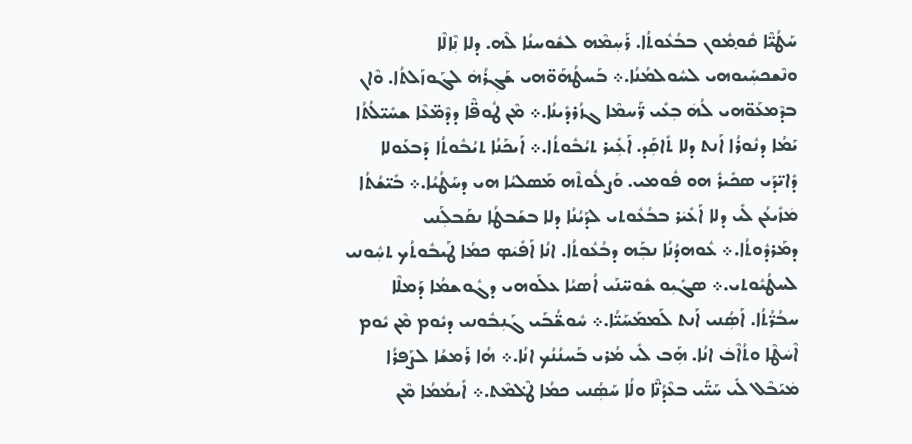ܚܰܛܳܝ̈ܶܐ ܩܽܘ݂ܡܽܘܢ ܒܒܳܥܽܘܬܳܐ. ܪܰܚܼܡܶܗ ܠܫܽܘܚܢܳܐ ܠܶܗ. ܕܠܐ ܢܼܶܐܠܶܐ ܘܢܶܫܟܚܼܺܝܘܗܝ ܠܚܽܘܠܡܳܢܳܐ.܀ ܒܰܚܛܳܗܰܘ̈ܗܝ ܫܰܓܼܪܳܗܿ ܠܓܰܘܙܰܠܬܳܐ. ܘܶܐܢ ܒܕܶܡܥܰܘ̈ܗܝ ܠܳܗܿ ܒܼܥܺܝ ܪ̈ܰܚܡܶܐ ܓܙܳܪܕܺܝܢܳܐ.܀ ܡܶܢ ܛܽܘܦ̈ܶܐ ܕܕܶܡ̈ܥܶܐ ܫܚܺܝ̈ܠܳܬܳܐ ܝܰܡܳܐ ܕܢܽܘܪܳܐ ܐܰܢܬ ܕܠܐ ܬܺܐܩܼܰܕ. ܐܰܥܼܺܝܪ ܬܝܳܒܽܘܬܳܐ.܀ ܐܰܝܟܰܢܳܐ ܬܝܳܒܽܘܬܳܐ ܕܰܒܥܰܘܠܐ ܕܺܐܝ̈ܕܰܝ ܣܟܺܝܪܽ ܗܘ ܦܽܘܡܝ. ܘܰܨܠܽܘܬܶܗ ܡܰܣܠܝܳܐ ܗܝ ܕܚܰܛܳܝܳܐ.܀ ܒܺܝ̈ܫܳܬܳܐ ܡܿܙܺܝܥܳܢ ܠܺܝ ܕܠܐ ܐܰܥܺܝܿܪ ܒܒܳܥܽܘܬܝ ܠܕܰܝܳܢܳܐ ܕܠܐ ܒܫܰܒܛܳܐ ܢܩܰܒܠܼܰܢܝ ܕܡܰܪܕܽܘܬܳܐ.܀ ܥܽܘܗܕܳܢܳܐ ܢܒܼܰܗ ܕܒܳܥܽܘܬܳܐ. ܐܢܳܐ ܐܰܦܺܝܿܤ ܟܡܳܐ ܛܰܝܒܽܘܬܳܟ ܬܚܼܽܘܢܝ ܠܚܛܳܝܽܘܬܝ.܀ ܣܓܺܝܼܘ ܫܽܘܚ̈ܢܰܝ ܐܳܣܝܳܐ ܥܠܰܘܗܝ ܕܓܽܘܫܡܳܐ ܕܰܡܠܶܐ ܚܒܳܪ̈ܳܬܳܐ. ܐܰܣܼܳܢܝ ܐܰܢܬ ܠܰܡܡܰܚܰܝ̈ܳܐ.܀ ܚܽܘܫ̈ܳܒܰܝ ܓܰܢܼܒܽܘܢܝ ܕܝܽܘܡ ܡܶܢ ܝܽܘܡ ܐܶܚܿܛܶܐ ܘܬܳܐܶܒܿ ܐܢܳܐ. ܗܼܰܒ ܠܺܝ ܡܳܪܝ ܒܰܚܢܳܢܳܟ ܐܢܳܐ.܀ ܗܳܐ ܪܰܡܫܳܐ ܠܨܰܦܪܳܐ ܡܿܝܰܒܶܠ ܠܺܝ ܚܰܝ̈ܰܝ ܒܥܶܕܳܢ̈ܶܐ ܘܠܳܐ ܚܰܣܼܳܢܝ ܟܡܳܐ ܛܶ݀ܠܡܶܬ.܀ ܐܺܝܡܳܡܳܐ ܡܶܢ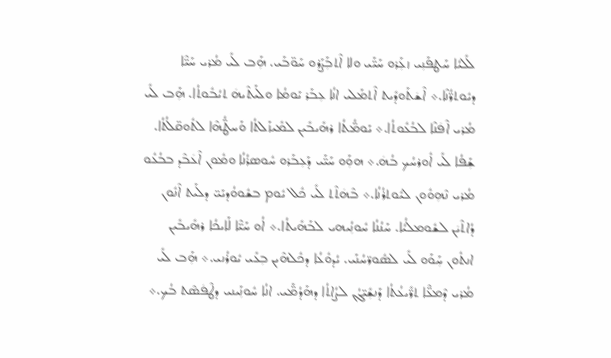ܠܺܠܝܳܐ ܚܰܛܦܰܢܼܝ ܙܥܼܰܪܘ ܚܰܝ̈ܰܝ ܘܠܐ ܐܶܬܒܼܰܨܰܪܘ ܚܰܘ̈ܒܰܝ. ܗܼܰܒ ܠܺܝ ܡܳܪܝ ܚܰܝ̈ܶܐ ܕܝܽܘܬܪ̈ܳܢܶܐ.܀ ܐܶܫܿܬܰܘܕܺܝܬ ܐܶܬܡܰܠܝ ܐܢܳܐ ܥܼܒܰܪ ܝܰܘܡܳܐ ܘܠܰܝܬܶܝܗܿ ܬܝܳܒܽܘܬܳܐ. ܗܼܰܒ ܠܺܝ ܡܳܪܝ ܐܶܦܿܢܶܐ ܠܒܳܥܽܘܬܳܐ.܀ ܝܰܘܡ̈ܳܬܳܐ ܪܗܺܝܒܺܝܢ ܠܡܺܝܙܰܠܬܳܐ ܘܰܚܛ̈ܳܗܶܐ ܠܬܽܘܩ̈ܠܳܬܳܐ. ܫܼܰܦܳܐ ܠܺܝ ܐܽܘܪܚܳܟ ܒܳܗܿ.܀ ܗܘܼܰܘ ܚܰܝ̈ܰܝ ܕܰܥܼܒܰܪܘ ܚܽܘܣܪܳܢܳܐ ܘܡܽܘ݂ܢ ܐܶܥܿܒܶܕ ܒܒܳܥܽܘ ܡܳܪܝ ܢܶܗܼܘܽܘܢ ܠܝܽܘܬܪܳܢܳܐ.܀ ܒܶܗܿܬܶܬ ܠܺܝ ܟܽܠ ܝܽܘܡ ܒܫܽܘܘܳܕܝܰܝ̈ ܕܠܰܝܬ ܐܶܢܽܘܢ ܕܳܐܬܶܝܿܢ ܠܫܽܘܡܠܳܝܳܐ. ܚܰܢܳܢܳܐ ܚܽܘܢܼܳܝܗܝ ܠܒܰܗܺܝܬܳܐ.܀ ܐܳܘ ܚܰܝ̈ܶܐ ܠܰܐܝܟܳܐ ܪܗܺܝܒܺܝܢ ܐܢܬܽܘܢ ܚܼܰܘܰܘ ܠܺܝ ܠܣܽܘܪ̈ܚܳܢܰܝ. ܝܳܕܘܽܥܳܐ ܕܟܽܠܗܶܝܢ ܒܼܥܺܝ ܝܽܘܪܳܢܝ.܀ ܗܼܰܒ ܠܺܝ ܡܳܪܝ ܕܶܡܥ̈ܶܐ ܬܪ̈ܺܝܥܳܬܳܐ ܕܰܢܫܼܺܝ̈ܓܳܢ ܠܨܳܐܬܳܐ ܕܗܰܕܳܡ̈ܰܝ. ܐܢܳܐ ܚܽܘܢܼܰܝܢܝ ܕܛܶܦܿܣܶܬ ܒܳܟ.܀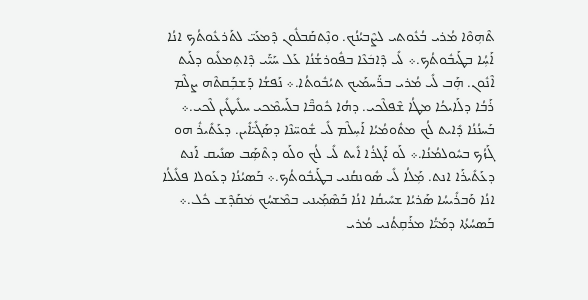ܬܶܗܼܘܶܐ ܡܳܪܝ ܒܳܥܽܘܬܝ ܠܨܶܒܝܳܢܳܟ. ܘܢܼܶܬܩܰܒܠܽܘܢ ܕܶܡܥܰܝ̈ ܠܬܰܪܥܽܘܬܳܟ ܐܢܳܐ ܐܰܚܼܳܐ ܒܛܰܝܒܽܘܬܳܟ.܀ ܠܺܝ ܕܶܐܒܿܥܶܐ ܒܦܽܘܪܫܳܢܳܐ ܥܰܠ ܚܰܝ̈ܰܝ ܕܶܐܬܼܡܠܺܝܘ ܕܠܰܝܬ ܐܶܢܽܘܢ. ܗܼܰܒ ܠܺܝ ܡܳܪܝ ܒܪ̈ܰܚܡܰܝܟ ܬܝܳܒܽܘܬܳܐ.܀ ܢܰܦܫܳܐ ܕܰܫܒܼܰܩܬܶܗ ܨܠܶܡ ܪܰܒܳܐ ܕܠܰܐܝܟܳܐ ܡܛܳܐ ܫܶܦܠܶܟܝ. ܕܗܳܐ ܟܽܘܒ̈ܶܐ ܒܠܰܚܡܶܟܝ ܚܠܺܝܛܺܝܢ ܠܶܟܝ.܀ ܒܰܚܢܳܢܳܐ ܕܺܐܝܬ ܠܳܟ ܡܬܽܘܡܳܝܳܐ ܐܰܚܼܠܶܡ ܠܺܝ ܫܽܘܚ̈ܢܶܐ ܕܣܰܓܺܝ̈ܐܺܝܢ. ܕܥܰܬܺܝܪܽ ܗܘ ܓܰܙܳܟ ܒܚܽܘܠܡܳܢܳܐ.܀ ܠܰܘ ܐܰܓܪܳܐ ܐܺܝܬ ܠܺܝ ܠܳܟ ܘܠܰܘ ܕܬܶܣܼܰܒ ܣܢܺܝܩ ܐܰܢܬ ܕܥܰܬܺܝܪܰܐ ܐܢܬ. ܡܼܰܠܳܐ ܠܺܝ ܣܽܘܢܩܳܢܝ ܒܛܰܝܒܽܘܬܳܟ.܀ ܒܰܣܝܳܢܳܐ ܕܥܰܘܠܐ ܦܠܺܝܠܳܐ ܐܢܳܐ ܘܰܒܪܺܝܚܳܐ ܣܰܪܝܳܐ ܫܚܺܝܩܳܐ ܐܢܳܐ ܒܰܣܶܡ݂ܰܝܢܝ ܒܡܶܫܚܳܟ ܡܿܩܰܕܶܫ ܟܽܠ.܀ ܒܰܣܚܳܬܳܐ ܕܡܰܝ̈ܳܐ ܡܪܰܩܼܬܳܢܝ ܡܳܪܝ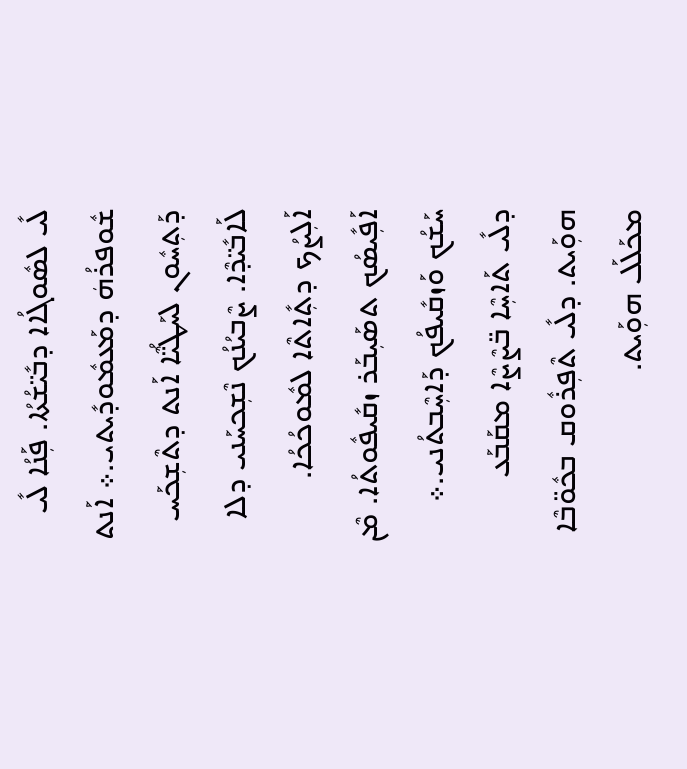ܠܺܝ ܠܣܽܘܓܳܐܐ ܕܒܺܝ̈ܫܳܬܳܐ. ܦܼܰܢܳܐ ܠܺܝ ܫܽܘܦܪܳܗܿ ܕܡܰܥܡܽܘܕܺܝܬܝ.܀ ܐܰܢܬ ܕܰܬܼܚܽܘܢ ܠܚܰܛܳܝ̈ܶܐ ܐܰܢܬ ܕܬܶܫܼܟܰܚ ܠܰܐܒܺܝ̈ܕܶܐ. ܨܶܒܝܳܢܳܟ ܢܶܫܼܟܚܰܢܝ ܕܠܐ ܐܰܠܼܨܳܟ ܕܬܼܺܐܬܶܐ ܠܡܽܘܟܳܟܳܐ. ܐܰܦܼܺܝܣܳܟ ܬܣܰܝܼܒܰܪ ܙܩܺܝܦܽܘܬܳܐ. ܡܶܢ ܚܰܫܳܟ ܘܰܙܩܺܝܦܳܟ ܕܰܐܚܼܶܒܬܳܢܝ.܀ ܕܠܺܝ ܬܰܐܚܼܶܐ ܒ̈ܨܶܨܶܐ ܡܩܰܒܰܥ ܗܘܼܰܝܬ. ܕܠܺܝ ܬܶܦܼܪܽܘܩ ܒܟܽܘ̈ܒܶܐ ܡܟܰܠܰܠ ܗܘܼܰܝܬ.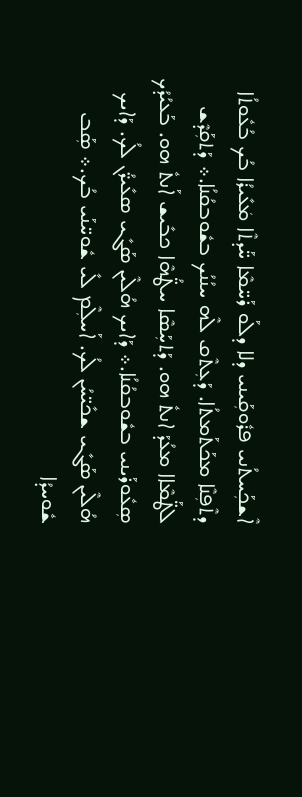ܐܶܫܟܼܰܚܬܳܢܝ ܦܪܽܘܩܼܰܝܢܝ ܕܠܐ ܕܠܰܘ ܪܰܚ̈ܡܶܐ ܚ̈ܰܕܬܶܐ ܡܿܥܺܝܪܳܐ ܒܳܟ ܒܳܥܽܘܬܳܐ ܕܬܶܦܼܢܶܐ ܡܟܰܬܰܡܬܳܐ. ܕܰܥܼܬܶܩ ܠܶܗ ܚܢܳܢܳܟ ܒܫܽܘܒܩܳܢܳܐ.܀ ܕܰܬܩܼܰܕܶܫ ܠܛ̈ܰܡܶܐܐ ܡܥܳܕܰ ܐܢܬܽ ܗܘ. ܕܰܬܚܼܰܣܶܐ ܚܛ̈ܳܗܶܐ ܟܒܺܝܫ ܐܰܢܬܽ ܗܘ. ܒܰܥܝܳܕܳܟ ܣܼܥܽܘܪܰܝܢܝ ܒܫܽܘܒܩܳܢܳܐ.܀ ܕܰܐܝܟ ܗܳܠܶܝܢ ܣܰܓܺܝ ܣܥܺܝܪ̈ܳܢ ܠܳܟ. ܕܰܐܝܟ ܗܳܠܶܝܢ ܣܰܓܺܝ ܫܟܺܝ̈ܚܳܢ ܠܳܟ. ܐܰܚܠܼܶܡ ܠܺܝ ܫܽܘܚ̈ܢܰܝ ܒܳܟ.܀ ܣܼܰܒ ܫܽܘܚܕܳܐ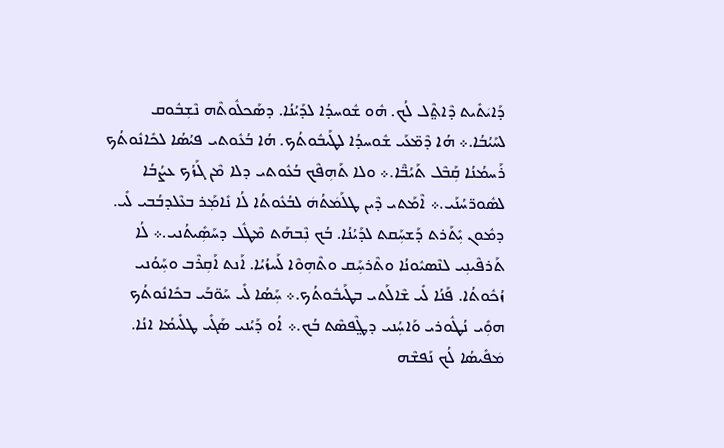ܕܰܐܝܿܬܺܝܬ ܕܶܐܬ݀ܶܠ ܠܳܟ. ܗܽܘ ܫܽܘܚܕܳܐ ܠܕܰܝܳܢܳܐ. ܕܣܰܟܠܽܘܬܶܗ ܢܶܫܼܒܽܘܩ ܠܚܰܝܳܒܳܐ.܀ ܗܳܐ ܕܶܡ̈ܥܰܝ ܫܽܘܚܕܳܐ ܠܛܰܝܒܽܘܬܳܟ. ܗܳܐ ܒܳܥܽܘܬܝ ܦܝܳܣܳܐ ܠܟܺܐܢܽܘܬܳܟ ܪܰܚܡܳܢܳܐ ܩܼܰܒܶܠ ܬܰܝܳܒ̈ܶܐ.܀ ܘܠܐ ܬܰܗܼܦܶܟ ܒܳܥܽܘܬܝ ܕܠܐ ܡܶܢ ܓܰܙܳܟ ܥܨܳܒܳܐ ܠܣܽܘܪ̈ܚܳܢܰܝ.܀ ܐܶܡܰܬܝ ܕܶܝܢ ܛܠܰܡܿܬܳܗܿ ܠܒܳܥܽܘܬܳܐ ܠܳܐ ܢܺܐܡ݂ܰܪ ܒܥܶܠܕܒܳܒܝ ܠܺܝ. ܕܡܽܘܢ ܝܼܺܬܰܪܬ ܕܰܫܚܼܰܩܬ ܠܕܰܝܳܢܳܐ. ܒܳܟ ܢܼܶܒܗܰܬ ܡܶܛܽܠ ܕܚܰܣܼܺܝܬܳܢܝ.܀ ܠܳܐ ܬܰܪܦܶܝܢܼܝ ܠܢܶܣܝܽܘܢܳܐ ܘܬܶܪܚܼܰܩ ܘܬܶܗܼܘܶܐ ܠܰܚܙܳܝܳܐ. ܐܰܢܬ ܐܰܩܼܪܶܒ ܘܚܼܰܘܳܢܝ ܙܳܟܽܘܬܳܐ. ܦܰܢܳܐ ܠܺܝ ܫܶܐܠܰܬܝ ܒܛܰܝܒܽܘܬܳܟ.܀ ܚܼܰܣܳܐ ܠܺܝ ܚܰܘ̈ܒܰܝ ܒܟܺܐܢܽܘܬܳܟ ܗܘܼܺܝ ܢܳܛܽܘܪܝ ܘܰܐܚܼܳܢܝ ܕܛ݀ܶܦܣܶܬ ܒܳܟ.܀ ܐܳܘ ܕܰܝܳܢܝ ܣܰܓܺܝ ܛܠܺܝܡܳܐ ܐܢܳܐ. ܡܿܦܺܝܣܳܐ ܠܳܟ ܢܰܦܫܶܗ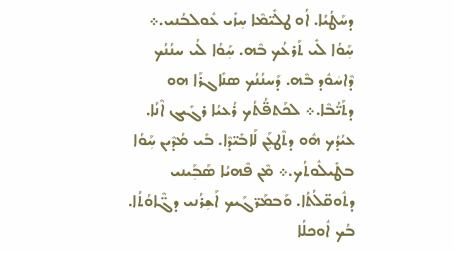ܕܚܰܛܳܝܳܐ. ܐܳܘ ܛܠܺܝ̈ܡܶܐ ܚܼܙܺܝ ܥܽܘܠܒܳܢܝ.܀ ܚܼܰܘܳܐ ܠܺܝ ܬܰܪܥܳܟ ܒܶܗ. ܚܼܰܘܳܐ ܠܳܝ ܚܢܳܢܳܟ ܕܶܐܚܿܘܽܕ ܒܶܗ. ܕܰܚܢܳܢܳܟ ܣܢܺܐܓܪܰܐ ܗܘ ܕܬܰܝ̈ܳܒܶܐ.܀ ܠܟܰܬܦ̈ܳܬܳܟ ܪܳܥܝܳܐ ܪܓܺܝܓ ܐܶܢܳܐ. ܥܝܳܕܳܟ ܗܽܘ ܕܬܶܛܥܼܰܢ ܠܰܐܒܺܝ̈ܕܶܐ. ܒܺܝ ܡܳܕܶܝܢ ܚܼܰܘܳܐ ܒܛܺܝܠܽܘܬܳܟ.܀ ܡܶܢ ܦܶܗܝܳܐ ܣܰܒܼܰܝܢܝ ܕܬܽܘܩ̈ܠܳܬܳܐ. ܘܰܒܡܰܪ̈ܓܰܝܟ ܐܰܫܼܪܳܢܝ ܕܓ̈ܶܐܘܳܬܳܐ. ܒܳܟ ܐܽܘܟܠܳܐ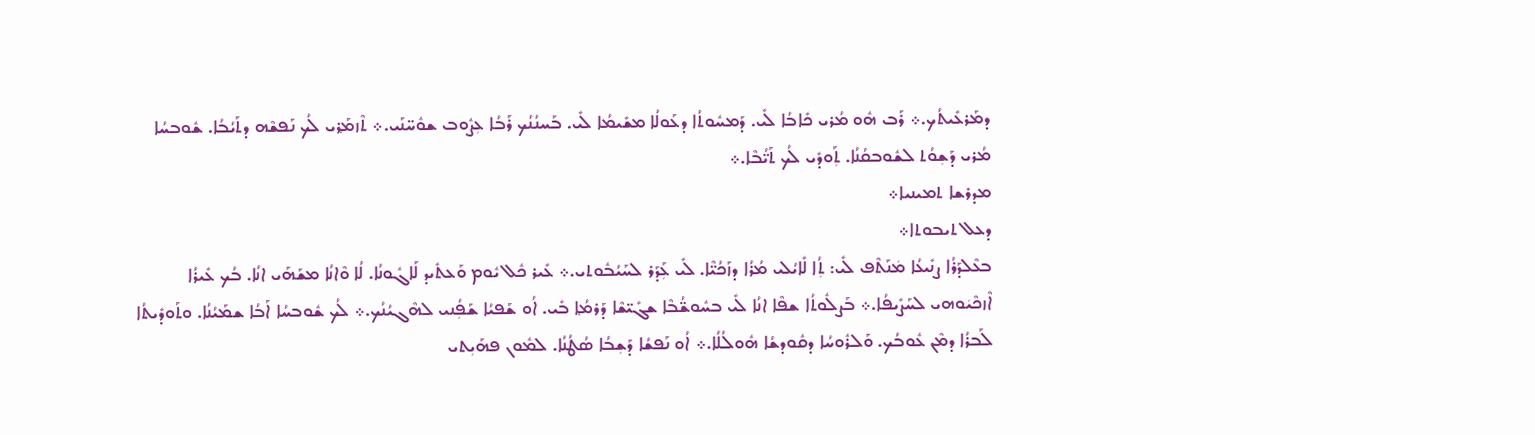ܕܡܰܪܥܺܝܬܳܟ.܀ ܪܰܒ ܗܽܘ ܡܳܪܝ ܟܺܐܒܳܐ ܠܺܝ. ܕܰܡܚܽܘܬܳܐ ܕܥܰܘܠܳܐ ܡܫܺܝܡܳܐ ܠܺܝ. ܒܰܚܢܳܢܳܟ ܪܰܒܳܐ ܥܼܨܽܘܒ ܫܘܽܚ̈ܢܰܝ.܀ ܬܶܙܡ݂ܰܪܝ ܠܳܟ ܢܰܦܫܶܗ ܕܬܰܝܳܒܳܐ. ܫܽܘܒܚܳܐ ܡܳܪܝ ܕܰܫܼܘܳܬ ܠܫܽܘܒܩܳܢܳܐ. ܬܼܰܘܕܺܝ ܠܳܟ ܬܰܝ̈ܳܒܶܐ.܀
ܡܕܪܫܐ ܬܡܝܢܝܐ܀
ܕܥܠ ܬܝܒܘܬܐ܀
ܒܥܶܠܕܰܪܳܐ ܨܢܺܝܥܳܐ ܡܿܢܰܬܶܦ ܠܺܝ: ܬܼܳܐ ܠܺܐܝܳܠܝ ܡܳܪܳܐ ܕܙܰܟܳܝ̈ܶܐ. ܠܺܝ ܥܼܰܕܰܪ ܠܚܰܝܳܒܽܘܬܝ.܀ ܥܺܝܪ ܟܽܠ ܝܽܘܡ ܘܰܥܬܺܝܕ ܠܰܐܓܽܘܢܳܐ. ܠܳܐ ܘܶܐܢܳܐ ܡܫܰܗܰܝ ܐܢܳܐ. ܒܳܟ ܥܺܝܪܳܐ ܐܶܙܟܶܝܿܘܗܝ ܠܚܰܨܺܝܦܳܐ.܀ ܒܰܨܠܽܘܬܳܐ ܫܦܶܐ ܐܢܳܐ ܠܺܝ ܒܚܽܘܫ̈ܳܒܶܐ ܫܓܺܝ̈ܫܶܐ ܕܰܪܡ݂ܳܐ ܒܺܝ. ܐܳܘ ܫܰܦܝܳܐ ܫܰܦܼܳܢܝ ܠܗܶܓܝܳܢܳܟ.܀ ܠܳܟ ܫܽܘܒܚܳܐ ܐܰܒܳܐ ܫܡܰܝܳܢܳܐ. ܘܬܰܘܕܺܝܬܳܐ ܠܰܒܪܳܐ ܕܡܶܢ ܥܽܘܒܳܟ. ܘܰܠܪܽܘܚܳܐ ܕܩܽܘܕܫܳܐ ܗܽܘܠܳܠܳܐ.܀ ܐܳܘ ܢܰܦܫܳܐ ܕܰܫܼܒܳܐ ܣܳܛܳܢܳܐ. ܠܡܽܘܢ ܦܗܰܝܼܬܝ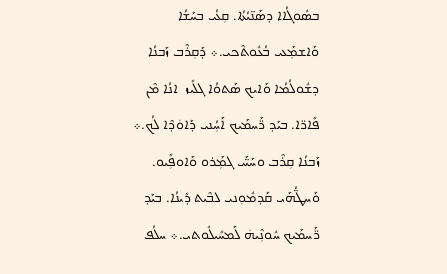ܒܣܽܘܓܳܐܐ ܕܣܰܢ̈ܝܳܬܳܐ. ܩܼܥܳܝ ܒܚܰܫܳܐ ܘܰܐܫܡܼܰܥܝ ܒܳܥܽܘܬܶܟܝ.܀ ܕܰܩܼܪܶܒ ܙܰܒܢܳܐ ܕܫܽܘܠܳܡܳܐ ܘܰܐܝܟ ܣܰܬܘܳܐ ܓܠܺܝܙ  ܐܢܳܐ ܡܶܢ ܦܺܐܪ̈ܐ. ܒܝܰܕ ܪ̈ܰܚܡܰܝܟ ܐܰܚܼܳܢܝ ܕܰܐܘܿܕܶܐ ܠܳܟ.܀ ܙܰܒܢܳܐ ܩܼܪܶܒ ܘܚܰܝ̈ܰܝ ܓܡܼܰܪܘ ܘܰܐܘܦܼܺܝܘ. ܘܰܚܛ̈ܳܗܰܝ ܩܰܕܡܽܘ݂ܢܝ ܠܒܶܝܬ ܕܺܝܢܳܐ. ܒܝܰܕ ܪ̈ܰܚܡܰܝܟ ܚܽܘܢܼܶܝܗܿ ܠܰܡܚܺܝܠܽܘܬܝ.܀ ܚܠܳܦ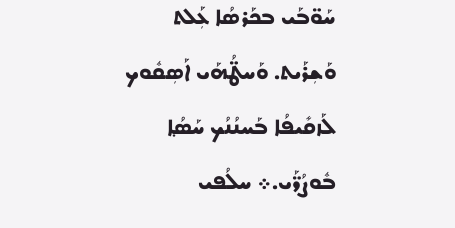ܚܰܘ̈ܒܰܝ ܒܟܰܪܣܳܐ ܥܼܰܠܬ ܘܰܫܼܪܰܝܬ. ܘܰܚܛ̈ܳܗܰܝ ܐܰܣܼܩܽܘܟ ܠܰܙܩܺܝܦܳܐ ܒܰܚܢܳܢܳܟ ܚܰܣ݂ܳܐ ܒܽܘܨܳܪ̈ܰܝ.܀ ܚܠܳܦܝ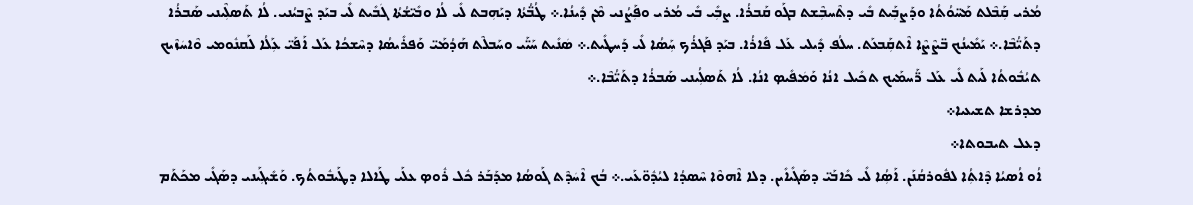ܡܳܪܝ ܩܼܰܒܶܠܬ ܡܰܚ̈ܘܳܬܳܐ ܘܕܰܨܒܼܰܝܬ ܒܺܝ ܕܬܶܚܒܼܶܫܬ ܒܓܰܘ ܩܰܒܪܳܐ. ܨܒܼܺܝ ܒܺܝ ܡܳܪܝ ܘܦܼܰܨܳܢܝ ܡܶܢ ܕܺܝܢܳܐ.܀ ܛܳܒ̈ܳܬܳܐ ܕܝܰܗܼܒܬ ܠܺܝ ܠܳܐ ܘܒܺܝ̈ܫܳܬܳܐ ܓܿܒܺܝܬ ܠܺܝ ܒܝܰܕ ܨܶܒܝܳܢܝ. ܠܳܐ ܬܰܣܠܼܶܝܢܝ ܣܰܒܪܳܐ ܕܬܰܝ̈ܳܒܶܐ.܀ ܝܰܡܺܝܢܳܟ ܒ̈ܨܶܨܶܐ ܐܶܬܩܼܰܒܥܰܬ. ܚܠܳܦ ܕܺܝܠܝ ܥܰܠ ܦܺܐܪܳܐ. ܒܝܰܕ ܦܰܓܪܳܟ ܚܼܰܣܳܐ ܠܺܝ ܕܰܚܛܺܝܬ.܀ ܣܿܢܺܝܬ ܚܰܝ̈ܰܝ ܘܚܰܒܠܶܬ ܗܰܕܳܡܰܝ̈ ܘܰܦܪܺܝܣܳܐ ܕܚܶܫܟܳܐ ܥܰܠ ܐܰܦܰܝ̈ ܥܼܰܠܳܐ ܠܰܩܢܽܘܡܝ ܘܶܐܚܿܙܶܝܟ ܬܝܳܒܽܘܬܳܐ ܠܰܝܬ ܠܺܝ ܥܰܠ ܪ̈ܰܚܡܰܝܟ ܬܟܺܝܠ ܐܢܳܐ ܘܰܡܿܦܺܝܤ ܐܢܳܐ. ܠܳܐ ܬܰܣܠܼܳܝܢܝ ܣܰܒܪܳܐ ܕܬܰܝ̈ܳܒܶܐ.܀
ܡܕܪܫܐ ܬܫܝܥܝܐ܀
ܕܥܠ ܬܝܒܘܬܐ܀
ܐܳܘ ܐܳܣܝܳܐ ܕܶܐܬܼܳܐ ܠܦܽܘܪܩܳܢܰܢ. ܐܰܣܼܳܐ ܠܺܝ ܟܺܐܒܰܝ̈ ܕܣܰܓܺܝܐܺܝܢ. ܕܠܐ ܐܶܗܘܶܐ ܚܶܣܕܳܐ ܠܝܳܕܽܘ̈ܥܰܝ.܀ ܒܳܟ ܐܶܚܿܕܶܬ ܓܰܘܣܳܐ ܡܕܰܒܰܪ ܟܽܠ ܪܽܘܤ ܥܠܰܝ ܛܰܐܠܐ ܕܛܰܝܒܽܘܬܳܟ. ܘܰܫܺܝܓܼܰܝܢܝ ܕܣܰܓܺܝ ܡܟܰܬܰܡ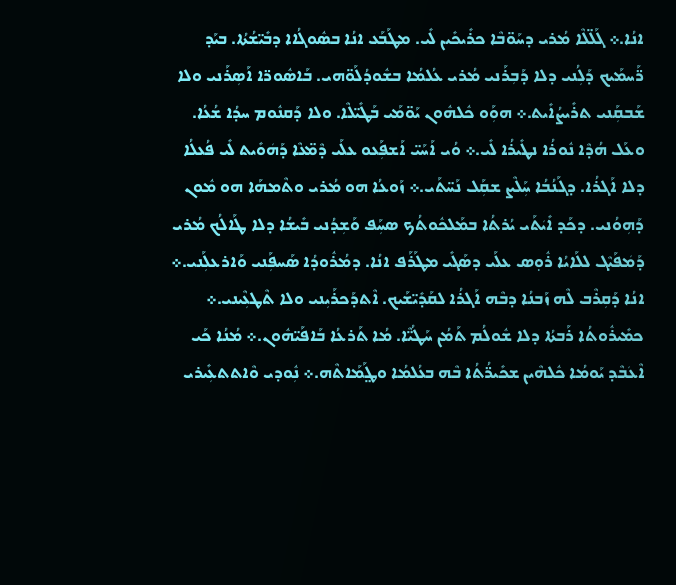ܐܢܳܐ.܀ ܓܰܠ̈ܠܶܐ ܡܳܪܝ ܕܚܰܘ̈ܒܶܐ ܟܪܺܝܟܺܝܢ ܠܺܝ. ܡܛܰܒܰܥ ܐܢܳܐ ܒܣܽܘܓܳܐܐ ܕܒܺܝ̈ܫܳܬܳܐ. ܒܝܰܕ ܪ̈ܰܚܡܰܝܟ ܕܰܠܼܳܢܝ ܕܠܐ ܕܰܒܼܪܰܢܝ ܡܳܪܝ ܥܳܠܡܳܐ ܒܫܽܘܕܳܠܰܘ̈ܗܝ. ܒܰܐܣܽܘܪ̈ܐ ܐܰܣܼܪܰܢܝ ܘܠܐ ܫܰܒܩܼܰܢܝ ܬܪܺܝܨܳܐܺܝܬ.܀ ܗܘܼܰܘ ܟܽܠܗܽܘܢ ܝܰܘ̈ܡܰܝ ܒܰܛܺܝ̈ܠܶܐ. ܘܠܐ ܕܰܩܢܽܘܡ ܚܕܳܐ ܫܳܥܳܐ. ܘܥܰܠ ܗܳܕܶܐ ܢܽܘܪܳܐ ܢܛܺܝܪܳܐ ܠܺܝ.܀ ܘܳܝ ܐܰܚܰܝ̈ ܐܰܫܦܼܰܥܘ ܥܠܰܝ ܕܶܡ̈ܥܶܐ ܕܰܗܿܘܺܝܬ ܠܺܝ ܦܳܥܠܳܐ ܕܠܐ ܐܰܓܪܳܐ. ܕܓܰܢܳܒܳܐ ܚܼܰܠܶܨ ܫܩܼܰܠ ܢܰܚ̈ܬܰܝ.܀ ܙܰܘܥܳܐ ܗܘ ܡܳܪܝ ܘܬܶܡܗܰܐ ܗܘ ܡܽܘܢ ܕܰܗܼܘܳܢܝ. ܕܟܰܕ ܐܺܝܿܬܰܝ ܝܳܪܬܳܐ ܒܡܰܠܟܽܘܬܳܟ ܣܚܼܰܦ ܘܰܫܼܕܳܢܝ ܒܺܝܫܳܐ ܕܠܐ ܛܰܐܠܳܟ ܡܳܪܝ ܕܰܡܿܦܰܝܶܓ ܠܠܰܐܝܳܐ ܪܽܘ݂ܣ ܥܠܰܝ ܕܣܰܓܺܝ ܡܛܰܪܰܦ ܐܢܳܐ. ܕܡܳܪܽܘܕܳܐ ܣܰܚܦܼܰܢܝ ܘܰܐܪܥܠܼܰܢܝ.܀ ܐܢܳܐ ܕܰܩܼܪܶܒ ܠܶܗ ܙܰܒܢܳܐ ܕܒܶܗ ܐܰܓܪܳܐ ܠܩܰܕܺܝ̈ܫܰܝܟ. ܐܶܬܕܰܟܪܰܝܼܢܝ ܘܠܐ ܬܶܛܥܼܶܝܢܝ.܀ ܟܡܺܝܪܽܘܬܳܐ ܪܰܒܬܳܐ ܕܠܐ ܫܽܘܠܳܡ ܬܰܡܳܢ ܚܰܛܳܝ̈ܶܐ. ܡܳܐ ܬܰܪܥܳܐ ܒܰܐܦܰܝ̈ܗܽܘܢ.܀ ܡܳܢܳܐ ܟܰܝ ܐܶܥܿܒܶܕ ܝܰܘܡܳܐ ܟܽܠܗܶܝܢ ܫܟܺܝܪ̈ܳܬܳܐ ܒܶܗ ܒܥܳܠܡܳܐ ܘܛ݀ܰܡܰܐܬܶܗ.܀ ܢܼܽܘܕܝ ܘܶܐܬܬܥܼܺܝܪܝ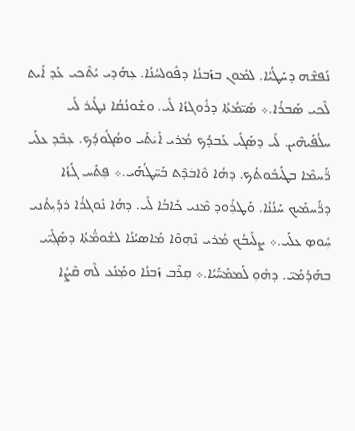ܢܰܦܫܶܗ ܕܚܰܛܳܝܳܐ. ܠܡܽܘܢ ܒܙܰܒܢܳܐ ܕܦܽܘܠܚܳܢܳܐ. ܥܼܗܰܕܝ ܝܳܬܶܟܝ ܥܰܕ ܐܺܝܬ ܠܶܟܝ ܣܰܒܪܳܐ.܀ ܣܺܝ̈ܡܳܬܳܐ ܕܪܽܘܓܙܳܐ ܠܺܝ. ܘܫܽܘܢܳܩܳܐ ܢܛܺܝܪ ܠܺܝ ܚܠܳܦܰܝܗܶܝܢ. ܠܺܝ ܕܣܰܓܺܝ ܥܰܒܕܳܟ ܡܳܪܝ ܐܺܝܿܬܰܝ ܘܣܳܓܽܘܕܳܟ. ܥܼܒܶܕ ܥܠܰܝ ܪ̈ܰܚܡܶܐ ܒܛܰܝܒܽܘܬܳܟ. ܕܗܳܐ ܘܶܐܒܿܕܶܬ ܒܰܚ̈ܛܳܗܰܝ.܀ ܦܼܬܰܚ ܓܰܙܳܐ ܕܪ̈ܰܚܡܰܝܟ ܚܰܢܳܢܳܐ. ܘܰܛܪܼܽܘܕ ܡܶܢܝ ܟܺܐܒܳܐ ܠܺܝ. ܕܗܳܐ ܢܽܘܓܪܳܐ ܪܕܰܝܼܬܳܢܝ ܚܼܽܘܤ ܥܠܰܝ.܀ ܨܠܺܝܒܳܟ ܡܳܪܝ ܢܶܗܼܘܶܐ ܡܰܐܣܝܳܢܳܐ ܠܫܽܘܡ̈ܳܬܳܐ ܕܣܰܓܼܺܝ̈ܝ ܒܗܰܕܳܡܰܝ̈. ܕܗܽܘܼ ܠܰܡܡܰܚ̈ܰܝܳܐ.܀ ܩܼܪܶܒ ܙܰܒܢܳܐ ܘܡ݂ܰܢܰܥ ܠܶܗ ܩܶܨܳܐ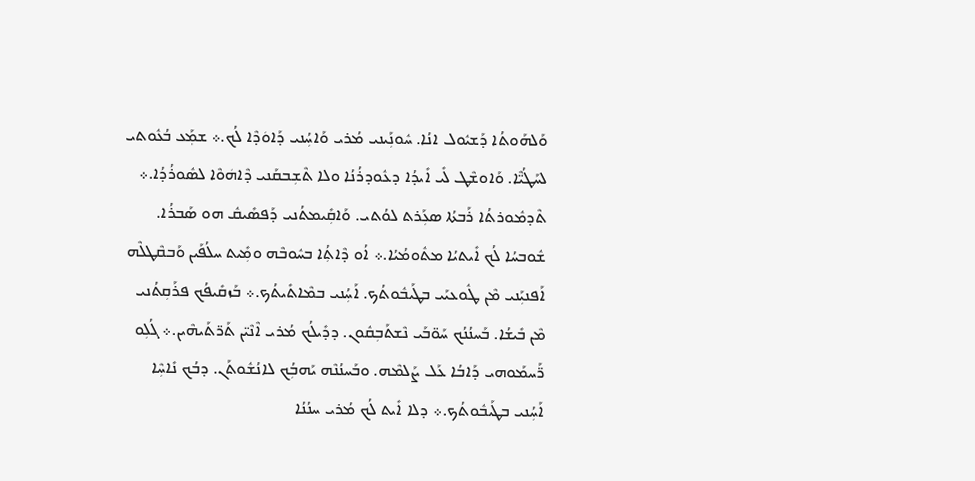ܘܰܠܗܰܘܬܳܐ ܕܰܫܝܽܘܠ ܐܢܳܐ. ܚܽܘܢܼܰܝܢܝ ܡܳܪܝ ܘܰܐܚܼܳܢܝ ܕܰܐܘܿܕܶܐ ܠܳܟ.܀ ܫܡ݂ܰܥ ܒܳܥܽܘܬܝ ܠܚܰܛܳܝ̈ܶܐ. ܘܰܐܘܫܶܛ ܠܺܝ ܐܺܝܕܳܐ ܕܥܽܘܕܪܳܢܳܐ ܘܠܐ ܬܶܫܼܒܩܰܢܝ ܕܶܐܗܿܘܶܐ ܠܣܽܘܪܳܕܳܐ.܀ ܬܶܕܡܽܘܪܬܳܐ ܪܰܒܬܳܐ ܣܥܼܰܪܬ ܠܘܳܬܝ. ܘܰܐܩܼܺܝܡܬܳܢܝ ܕܰܦܣܺܝܩܽ ܗܘ ܣܰܒܪܳܐ. ܫܽܘܒܚܳܐ ܠܳܟ ܐܺܝܬܝܳܐ ܡܬܽܘܡܳܝܳܐ.܀ ܐܳܘ ܕܶܐܬܼܳܐ ܒܚܽܘܒܶܗ ܘܡܼܺܝܬ ܚܠܳܦܰܝܢ ܘܰܒܩܶܛܠܶܗ ܐܰܦܢܝܼܰܢܝ ܡܶܢ ܛܽܘܥܝܰܝ ܒܛܰܝܒܽܘܬܳܟ. ܐܰܚܼܳܢܝ ܒܡܶܐܬܺܝܬܳܟ.܀ ܒܰܙܩܺܝܦܳܟ ܦܪܰܩܼܬܳܢܝ ܡܶܢ ܒܺܝܫܳܐ. ܒܰܚܢܳܢܳܟ ܚܰܘ̈ܒܰܝ ܢܶܫܬܰܒܼܩܽܘܢ. ܕܕܺܝܠܳܟ ܡܳܪܝ ܐܶܢܶܝ̈ܢ ܬܰܪ̈ܬܰܝܗܶܝܢ.܀ ܓܳܠܼܘ ܪ̈ܰܚܡܰܘܗܝ ܕܰܐܒܳܐ ܥܰܠ ܨܰܠܡܶܗ. ܘܒܰܚܢܳܢܶܗ ܝܰܗܒܼܳܟ ܠܐܢܳܫܽܘܬܰܢ. ܕܒܳܟ ܢܺܐܚܼܶܐ ܐܰܚܼܳܢܝ ܒܛܰܝܒܽܘܬܳܟ.܀ ܕܠܐ ܐܺܝܬ ܠܳܟ ܡܳܪܝ ܚܢܳܢܳܐ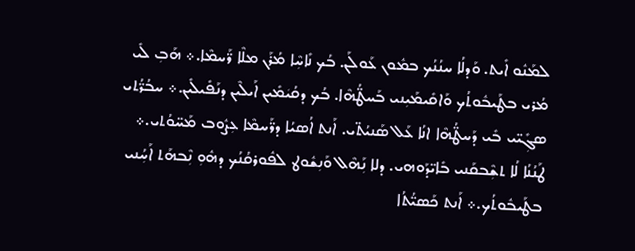ܠܡܰܢܽܘ ܐܺܝܬ. ܘܰܕܠܳܐ ܚܢܳܢܳܟ ܒܡܽܘܢ ܥܰܘܠܰܢ. ܒܳܟ ܢܺܐܚܼܶܐ ܡܳܪܰܢ ܡܠܶܐ ܪ̈ܰܚܡܶܐ.܀ ܗܰܒܼ ܠܺܝ ܡܳܪܝ ܒܛܰܝܒܽܘܬܳܟ ܘܰܐܩܺܝܡܰܝܼܢܝ ܒܰܚܛ̈ܳܗܶܐ. ܒܳܟ ܕܩܳܝܿܡܺܝܢ ܐܰܝܠܶܝܢ ܕܢܰܦܺܝܠܺܝܢ.܀ ܚܒܳܪ̈ܳܬܝ ܣܓܼܺܝ̈ܝ ܒܺܝ ܕܰܚܛ̈ܳܗܶܐ ܐܢܳܐ ܥܰܠ ܣܰܢܝܳܬ̈ܝ. ܐܰܢܬ ܐܳܣܝܳܐ ܕܪ̈ܰܚܡܶܐ ܥܼܨܽܘܒ ܡܰܚ̈ܘܳܬܝ.܀ ܛܰܢܳܢܳܐ ܠܳܐ ܬܫܼܶܒܩܰܢܝ ܒܺܐܝ̈ܕܰܘܗܝ. ܕܠܐ ܢܼܰܗܶܠ ܘܰܢܼܫܽܘܛ ܠܦܽܘܪܩܳܢܳܟ ܕܗܽܘܼ ܢܼܶܒܗܰܬ ܐܰܚܼܳܢܝ ܒܛܰܝܒܽܘܬܳܟ.܀ ܐܰܢܬ ܟܰܣܝ̈ܳܬܳܐ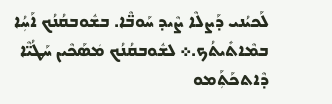ܠܰܟܝܳܢܝ ܕܰܨܠܶܐ ܨܶܝܕ ܚܰܘܒ̈ܶܐ. ܒܫܽܘܒܩܳܢܳܟ ܐܰܚܼܳܐ ܒܡܶܐܬܺܝܬܳܟ.܀ ܠܫܽܘܒܩܳܢܳܟ ܡܿܣܰܟܶܝܢ ܚܰܛܳܝ̈ܶܐ ܕܶܐܬܟܰܬܼܰܡܘ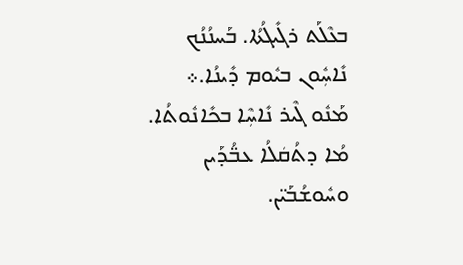ܒܥܶܠܰܬ ܪܓܺܝܓܳܬܳܐ. ܒܰܚܢܳܢܳܟ ܢܺܐܚܼܽܘܢ ܒܝܽܘܡ ܕܺܝܢܳܐ.܀ ܡܰܢܽܘ ܓܶܝܪ ܢܺܐܚܼܶܐ ܒܟܺܐܢܽܘܬܳܐ. ܡܳܐ ܕܬܳܩܿܠܳܐ ܥܒ̈ܳܕܰܝܢ ܘܚܽܘܫܳܒܰܝ̈ܢ.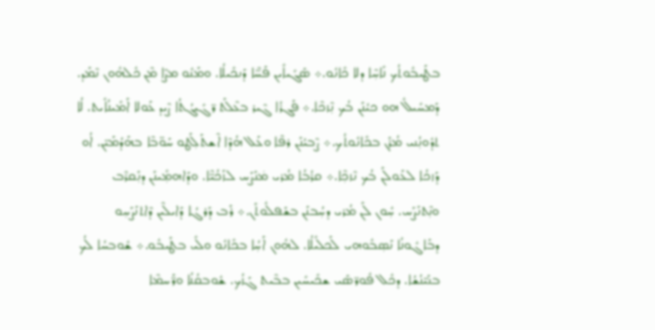ܒܛܰܝܒܽܘܬܳܟ ܢܺܐܚܼܶܐ ܕܠܐ ܟܺܐܢܽܘ.܀ ܣܰܓܺܝܐܺܝܢ ܦܰܚ̈ܶܐ ܕܰܢܟܺܝܠܳܐ. ܘܡܰܢܽܘ ܡܨܶܐ ܡܶܢ ܟܽܠܗܽܘܢ ܢܶܡ݂ܰܕ. ܕܰܡܚܺܝܠܽ ܗܘ ܟܝܳܢܰܢ ܒܳܟ ܢܼܶܙܟܶܐ.܀ ܦܰܓܪܳܐ ܓܶܝܪ ܒܥܶܠܰܬ ܪ̈ܓܺܝܓܳܬܳܐ ܨܶܝܕ ܥܰܘܠܐ ܐܰܡܺܝܢܳܐܺܝܬ. ܠܳܐ ܬܕܽܘܢܼܳܢܝ ܡܳܪܰܢ ܒܟܺܐܢܽܘܬܳܟ.܀ ܨܶܒܝܳܢܰܢ ܪܦܶܐ ܘܥܰܠ ܗܳܕܶܐ ܐܶܫܬܰܠܼܰܛܘ ܚܰܘ̈ܒܶܐ ܒܗܰܕܳܡܰܝ̈ܢ. ܐܳܘ ܕܰܙܟܳܐ ܠܥܰܘܠܰܢ ܒܳܟ ܢܶܙܟܼܶܐ.܀ ܩܪܳܒܳܐ ܡܳܪܝ ܡܿܢܰܨܰܚ ܠܙܰܟܳܝ̈ܶܐ. ܘܕܰܐܗܡܼܺܝܢܰܢ ܕܢܼܰܩܪܶܒ ܘܢܼܶܬܢܰܨܰܚ. ܚܼܽܘܢ ܠܰܢ ܡܳܪܝ ܕܚܼܳܒܢܰܢ ܒܫܰܦܠܽܘܬܰܢ.܀ ܪܰܒ ܕܰܪܓܳܐ ܕܰܐܝܠܶܝܢ ܕܶܐܬܢܰܨܰܚܼܘ ܕܒܰܐܓܽܘܢܳܐ ܢܰܣܼܒܽܘܗܝ ܠܰܟܠܺܝܠܳܐ. ܠܗܽܘܢ ܐܰܚܼܳܐ ܒܟܺܐܢܽܘ ܘܠܺܝ ܒܛܰܝܒܽܘ.܀ ܫܽܘܒܚܳܐ ܠܳܟ ܒܢܰܝ̈ܢܳܫܳܐ. ܕܟܽܠ ܦܽܘܪ̈ܣܰܝ ܫܟܺܝܚܺܝܢ ܒܒܶܝܬ ܓܰܙܳܟ. ܫܽܘܒܩܳܢܳܐ ܘܪ̈ܰܚܡܶܐ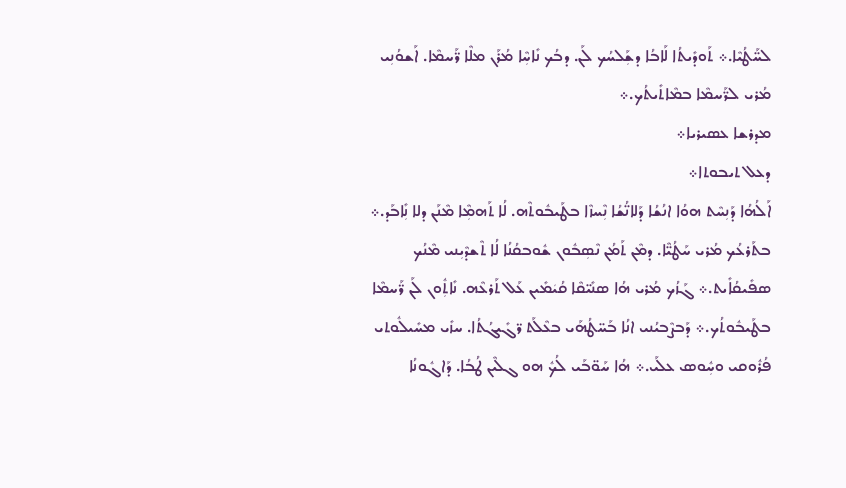ܠܚ̈ܰܛܳܝܶܐ.܀ ܬܰܘܕܺܝܬܳܐ ܠܰܐܒܳܐ ܕܫܼܰܠܚܳܟ ܠܰܢ. ܕܒܳܟ ܢܺܐܚܼܶܐ ܡܳܪܰܢ ܡܠܶܐ ܪ̈ܰܚܡܶܐ. ܐܰܫܘܳܢܼܝ ܡܳܪܝ ܠܪ̈ܰܚܡܶܐ ܒܡܶܐܬܺܝܬܳܟ.܀
ܡܕܪܫܐ ܥܣܝܪܝܐ܀
ܕܥܠ ܬܝܒܘܬܐ܀
ܐܰܠܳܗܳܐ ܕܰܢܼܚܶܬ ܗܘܳܐ ܐܢܳܫܳܐ ܕܰܠܐܢ̈ܳܫܳܐ ܢܼܶܚܙܶܐ ܒܛܰܝܒܽܘܬܶܗ. ܠܳܐ ܬܰܗܡܼܶܐ ܡܶܢܰܢ ܕܠܐ ܢܼܺܐܒܰܕ.܀ ܒܬܰܪܥܳܟ ܡܳܪܝ ܚܰܛܳܝ̈ܶܐ. ܕܡܶܢ ܬܰܡܳܢ ܢܶܣܼܒܽܘܢ ܫܽܘܒܩܳܢܳܐ ܠܳܐ ܬܶܫܕܶܝܼܢܝ ܡܶܢܳܟ ܣܦܺܝܩܳܐܺܝܬ.܀ ܓܰܙܳܟ ܡܳܪܝ ܗܳܐ ܣܢܺܝ̈ܩܶܐ ܩܳܝܿܡܺܝܢ ܥܰܠ ܬܰܪܥܶܗ. ܢܺܐܬܼܽܘܢ ܠܰܢ ܪ̈ܰܚܡܶܐ ܒܛܰܝܒܽܘܬܳܟ.܀ ܕܰܒܨܶܒܝܳܢܝ ܐܢܳܐ ܒܰܚ̈ܛܳܗܰܝ ܒܥܶܠܰܬ ܪ̈ܓܺܝܓܳܬܳܐ. ܚܙܺܝ ܡܚܺܝܠܽܘܬܝ ܦܳܪܽܘܩܝ ܘܚܼܽܘܣ ܥܠܰܝ.܀ ܗܳܐ ܚܰܘ̈ܒܰܝ ܠܳܟܽ ܗܘ ܓܠܶܝܢ ܛܳܒܳܐ. ܕܰܐܓܽܘܢܳܐ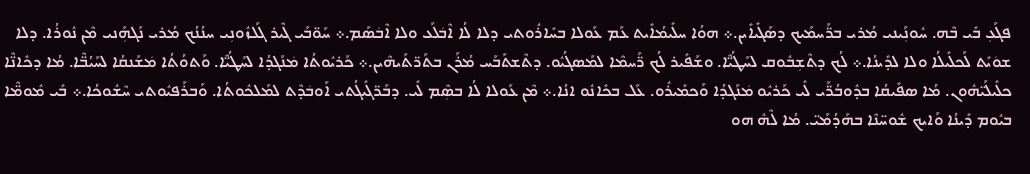ܦܓܰܥܼ ܒܺܝ ܒܶܗ. ܚܽܘܢܼܰܝܢܝ ܡܳܪܝ ܒܪ̈ܰܚܡܰܝܟ ܕܣܰܓܺܝܐܺܝܢ.܀ ܗܘܳܐ ܚܠܺܝܡܳܐܺܝܬ ܥܰܡ ܥܰܘܠܐ ܒܚܺܐܪܽܘܬܝ ܕܠܐ ܠܳܐ ܐܶܒܿܠܰܥ ܘܠܐ ܐܶܒܿܣܰܡ.܀ ܚܰܘ̈ܒܰܝ ܓܶܝܪ ܓܰܠܙܽܘܢܼܝ ܚܢܳܢܳܟ ܡܳܪܝ ܢܰܓܗܼܰܢܝ ܡܶܢ ܢܽܘܪܳܐ. ܕܠܐ ܫܘܿܝܺܬ ܠܰܟܠܺܝܠܳܐ ܘܠܐ ܠܕܺܝܢܳܐ.܀ ܠܳܟ ܕܬܶܫܼܒܽܘܩ ܠܚܰܛܳܝ̈ܶܐ. ܘܫܰܦܺܝܪ ܠܳܟ ܪ̈ܰܚܡܶܐ ܠܡܰܣܓܳܝܽܘ. ܕܬܶܫܬܰܒܰܚ ܡܳܪܰܢ ܒܬܰܪ̈ܬܰܝܗܶܝܢ.܀ ܟܰܪܝܽܘܬܳܐ ܡܿܢܰܓܕܳܐ ܠܚܰܛܳܝ̈ܶܐ. ܘܰܬܘܳܬܳܐ ܡܿܫܰܢܩܳܐ ܠܚܰܝܳܒ̈ܶܐ. ܡܳܐ ܕܟܺܐܢ̈ܶܐ ܟܠܺܝܠܰܝ̈ܗܽܘܢ. ܡܳܐ ܣܦܺܝܩܳܐ ܒܕܽܘܒܳܪ̈ܰܝ ܠܺܝ ܟܰܪܝܽܘ ܡܿܢܰܓܕܳܐ ܘܰܟܡܺܝܪܽܘ. ܥܰܠ ܒܟܺܐܢܽܘ ܐܢܳܐ.܀ ܡܶܢ ܥܰܘܠܐ ܠܳܐ ܒܣܼܶܡ ܠܺܝ. ܕܒܰܪ̈ܓܺܝܓܳܬܝ ܐܰܘܒܿܕܶܬ ܠܡܰܠܟܽܘܬܳܐ. ܘܰܒܪܰܦܝܽܘܬܝ ܚܶܫܽܘܟܳܐ.܀ ܒܺܝ ܡܽܘܡ̈ܶܐ ܒܝܽܘܡ ܕܺܝܢܳܐ ܘܰܐܝܟ ܫܽܘܚ̈ܢܶܐ ܒܗܰܕܳܡܰܝ̈. ܡܳܐ ܠܶܗܽ ܗܘ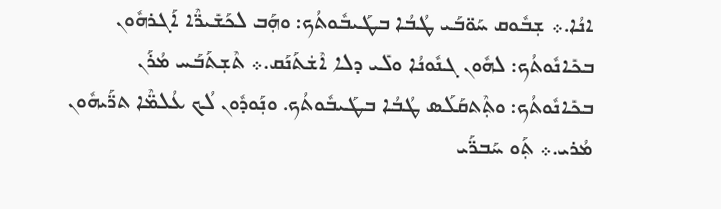ܐܢܳܐ.܀ ܫܼܒܽܘܩ ܚܰܘ̈ܒܰܝ ܛܳܒܳܐ ܒܛܰܝܒܽܘܬܳܟ: ܘܗܼܰܒ ܠܟܰܫܺܝܪ̈ܶܐ ܐܰܓܪܗܽܘܢ ܒܟܺܐܢܽܘܬܳܟ: ܠܗܽܘܢ ܓܢܽܘܢܳܐ ܘܠܺܝ ܕܠܐ ܐܶܫܿܬܰܢܰܩ.܀ ܬܶܫܼܬܰܒܰܚ ܡܳܪܰܢ ܒܟܺܐܢܽܘܬܳܟ: ܘܬܼܶܬܩܰܠܰܣ ܛܳܒܳܐ ܒܛܰܝܒܽܘܬܳܟ. ܘܢܼܰܘܕܽܘܢ ܠܳܟ ܥܳܠܡ̈ܶܐ ܬܪ̈ܰܝܗܽܘܢ ܡܳܪܝ.܀ ܬܼܰܘ ܚܰܒܪ̈ܰܝ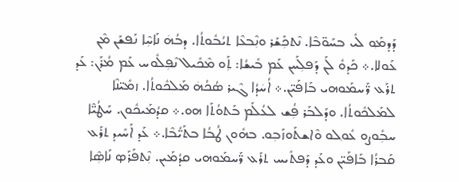ܕܰܕܡ݂ܰܘ ܠܺܝ ܒܚܰܘ̈ܒܶܐ. ܢܶܬܟܼܰܫܰܪ ܘܢܼܶܒܥܶܐ ܬܝܳܒܽܘܬܳܐ. ܕܒܳܗܿ ܢܰܐܚܼܶܐ ܢܰܦܫܰܢ ܡܶܢ ܥܰܘܠܐ.܀ ܟܰܕܘܽ ܠܰܢ ܕܰܦܠܼܰܚܢ ܥܰܡ ܒܺܝܫܳܐ: ܬܼܰܘ ܡܶܟܺܝܠ ܢܶܦܼܠܽܘܚ ܥܰܡ ܡܳܪܰܢ: ܥܰܕ ܬܪܰܥ ܪ̈ܰܚܡܰܘܗܝ ܒܰܐܦܰܝ̈ܢ.܀ ܐܳܚܿܕܳܐ ܓܶܝܪ ܣܳܟܳܗܿ ܡܰܠܟܽܘܬܳܐ. ܙܡܺܝ̈ܢܶܐ ܠܡܰܠܟܽܘܬܳܐ. ܘܕܰܠܒܰܪ ܦܼܳܫ ܠܥܳܠܰܡ ܒܰܬܘܳܬܰܐ ܗܘ.܀ ܩܕܳܡܰܝܟܽܘܢ. ܚܰܛܳܝ̈ܶܐ ܚܒܼܽܘܨܘ ܥܽܘ݂ܠܘ ܘܶܐܫܬܰܘܙܰܒܼܘ. ܒܗܽܘܢ ܛܳܒܳܐ ܒܬܰܝ̈ܳܒܶܐ.܀ ܥܰܕ ܐܰܚܺܝܕ ܬܪܰܥ ܩܰܒܪܳܐ ܒܰܐܦܰܝ̈ܢ ܘܥܰܕ ܕܰܦܬܺܝܚ ܬܪܰܥ ܪ̈ܰܚܡܰܘܗܝ ܩܕܳܡܰܝܢ. ܢܼܶܬܦܰܪܰܤ ܢܰܐܣܼܶܐ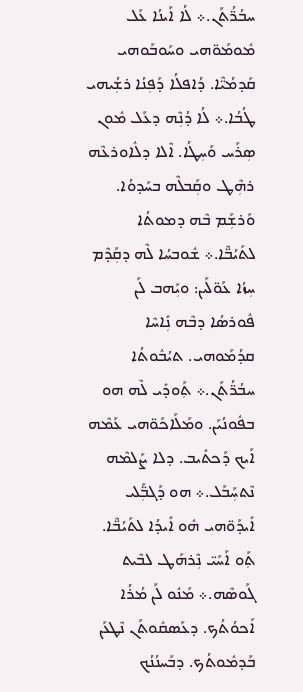ܚܒܳܪ̈ܳܬܰܢ.܀ ܠܳܐ ܐܰܝܢܳܐ ܥܰܠ ܡܽܘܡܰܘ̈ܗܝ ܘܚܰܘܒܰܘܗܝ ܩܰܕܡܳܝ̈ܶܐ. ܕܳܐܦܠܳܐ ܕܰܦܼܢܳܐ ܪܫܼܳܝܗܝ ܛܳܒܳܐ.܀ ܠܳܐ ܕܳܢܼܶܗ ܕܥܰܠ ܡܽܘܢ ܣܼܪܰܚ ܘܰܚܼܛܳܐ. ܐܶܠܐ ܕܠܽܐܘܪܥܶܗ ܪܗܼܶܛ ܘܩܼܰܒܠܶܗ ܒܚܰܕܘܳܐ. ܘܰܪܫܼܰܡ ܒܶܗ ܕܡܘܬܳܐ ܠܬܰܝܳܒ̈ܶܐ.܀ ܫܽܘܒܚܳܐ ܠܶܗ ܕܩܼܰܕܶܡ ܚܼܙܳܐ ܥܰܘ̈ܠܰܝܢ: ܘܝܼܰܗܒ ܠܰܢ ܦܽܘܪܣܳܐ ܕܒܶܗ ܢܼܺܐܚܶܐ ܩܕܳܡܰܘܗܝ. ܬܝܳܒܽܘܬܳܐ ܚܒܳܪ̈ܳܬܰܢ.܀ ܬܼܰܘܕܺܝ ܠܶܗ ܗܘ ܒܦܽܘܢܳܝܰܢ. ܘܡܰܠܰܐܟܰܘ̈ܗܝ ܥܰܡܶܗ ܐܰܝܟ ܕܰܟܬܺܝܒ. ܕܠܐ ܨܰܠܡܶܗ ܢܶܬܚܼܰܒܰܠ.܀ ܗܘ ܕܰܓܒܼ̈ܰܠܝ ܐܺܝܕܰܘ̈ܗܝ ܗܽܘ ܐܺܝܕܳܐ ܠܬܰܝܳܒ̈ܶܐ. ܬܼܰܘ ܐܰܚܰܝ̈ ܢܼܶܪܗܰܛ ܠܒܶܝܬ ܓܰܘܣܶܗ.܀ ܡܰܢܽܘ ܠܰܢ ܡܳܪܳܐ ܐܰܟܘܳܬܳܟ. ܕܥܰܣܩܽܘܬܰܢ ܢܶܛܥܰܢ ܒܰܕܡܽܘܬܳܟ. ܕܒܰܚܢܳܢܳܟ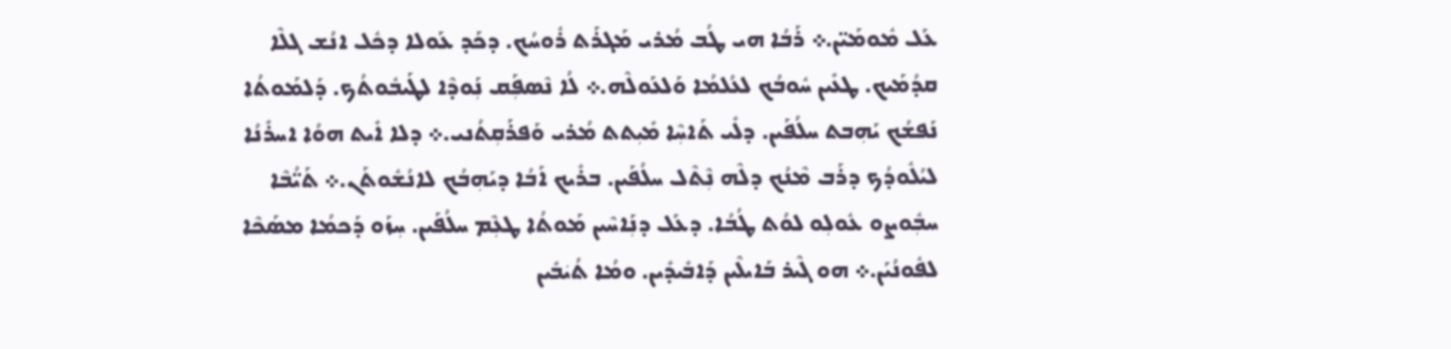ܥܰܠ ܡܽܘܡܰܝ̈ܢ.܀ ܪܰܒܳܐ ܗܝ ܛܳܒ ܡܳܪܝ ܡܰܓܪܰܬ ܪܽܘܚܳܟ. ܕܟܰܕ ܥܰܘܠܐ ܕܟܽܠ ܐܢܳܫ ܓܠܶܐ ܩܕܳܡܰܝܟ. ܛܥܺܝܢ ܚܽܘܒܳܟ ܠܥܳܠܡܳܐ ܘܰܠܥܰܘܠܶܗ.܀ ܠܳܐ ܢܶܣܦܼܰܩ ܢܼܰܘܕܶܐ ܠܛܰܝܒܽܘܬܳܟ. ܕܰܠܡܰܘܬܳܐ ܢܰܦܫܳܟ ܝܰܗܼܒܬ ܚܠܳܦܰܝܢ. ܕܠܺܝ ܬܰܐܚܼܶܐ ܡܺܝܼܬܬ ܡܳܪܝ ܘܰܦܪܰܩܼܬܳܢܝ.܀ ܕܠܐ ܐܺܝܬ ܗܘܳܐ ܐܚܪܺܢܳܐ ܠܝܳܠܽܘܕܳܟ ܕܪܰܒ ܡܶܢܳܟ ܕܠܶܗ ܢܼܶܬܶܠ ܚܠܳܦܰܝܢ. ܒܪܺܝܟ ܐܰܒܳܐ ܕܝܰܗܼܒܳܟ ܠܐܢܳܫܽܘܬܰܢ.܀ ܬܰܝ̈ܳܒܶܐ ܚܒܼܽܘܨܘ ܥܽܘܠܼܘ ܠܘܳܬ ܛܳܒܳܐ. ܕܥܰܠ ܕܢܼܰܐܚܶܝܢ ܡܰܘܬܳܐ ܛܥܼܶܡ ܚܠܳܦܰܝܢ. ܚܼܙܰܘ ܕܰܟܡܳܐ ܡܣܰܟܶܐ ܠܦܽܘܢܳܝܰܢ.܀ ܗܘ ܓܶܝܪ ܒܰܐܝܠܶܝܢ ܕܰܐܒܺܝܕܺܝܢ. ܘܡܳܐ ܬܳܝܿܒܺܝܢ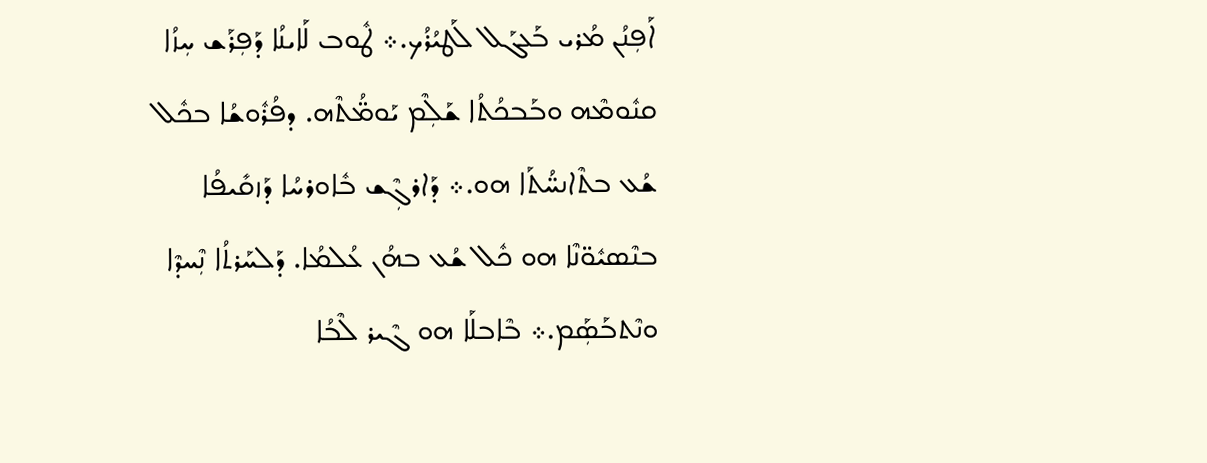ܐܰܦܼܢܳܢ ܡܳܪܝ ܒܰܥܓܰܠ ܠܰܛܝܳܪܳܟ.܀ ܛܽܘܒ ܠܰܐܝܢܳܐ ܕܰܦܼܪܰܫ ܚܼܙܳܐ ܩܢܽܘܡܶܗ ܘܒܰܒܟܳܬܳܐ ܫܰܠܼܶܡ ܝܰܘܡ̈ܳܬܶܗ. ܕܦܳܪܽܘܫܳܐ ܒܟܽܠ ܫܳܥ ܒܬܶܐܢܚ̈ܳܬܰܐ ܗܘ.܀ ܕܰܐܪܓܼܶܫ ܒܽܐܘܪܚܳܐ ܕܰܙܩܺܝܦܳܐ ܒܢܶܣܝܽܘ̈ܢܶܐ ܗܘ ܟܽܠ ܫܳܥ ܒܗܳܢ ܥܳܠܡܳܐ. ܕܰܠܚܰܪܬܳܐ ܢܼܶܚܕܶܐ ܘܢܶܬܒܰܣܼܰܡ.܀ ܒܶܐܒܠܰܐ ܗܘ ܓܶܝܪ ܠܶܒܳܐ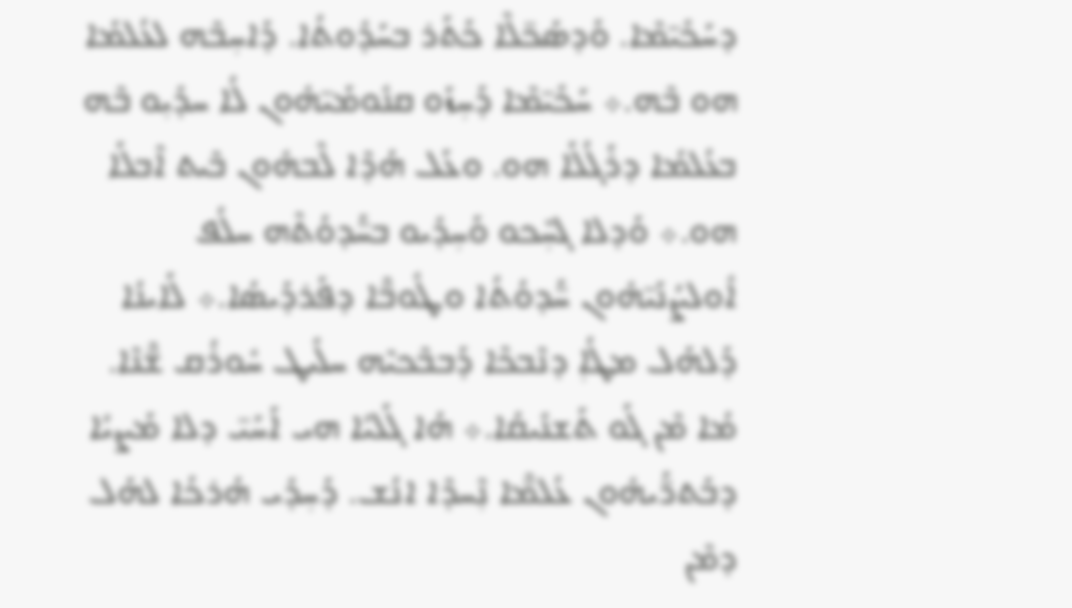ܕܚܰܟܺܝ̈ܡܶܐ. ܘܰܕܣܰܟ̈ܠܶܐ ܟܰܬܰܪ ܒܚܰܕܽܘܬܳܐ. ܕܰܐܚܼܒܶܗ ܠܥܳܠܡܰܐ ܗܘ ܒܶܗ.܀ ܚܰܟܺܝ̈ܡܶܐ ܕܰܚܼܙܰܘ ܩܢܽܘܡܰܝ̈ܗܽܘܢ ܠܳܐ ܚܕܺܝܼܘ ܒܶܗ ܒܥܳܠܡܳܐ ܕܪܰܓܳܠܰܐ ܗܘ. ܘܥܰܠ ܗܳܕܶܐ ܠܶܒܗܽܘܢ ܒܶܝܬ ܐܶܒܠܰܐ ܗܘ.܀ ܘܰܕܠܐ ܓܚܼܶܟܘ ܘܰܚܼܕܺܝܘ ܒܚ̈ܰܕܘܳܬܶܗ ܚܠܳܦ ܐܽܘܠܨܳܢܰܝ̈ܗܽܘܢ ܚ̈ܰܕܘܳܬܳܐ ܘܛܽܘܒ̈ܶܐ ܕܦܰܪܕܰܝܣܳܐ.܀ ܠܰܐܝܢܳܐ ܕܰܠܗܰܠ ܡܛܳܐܼ ܕܢܶܒܟܶܐ ܕܰܒܒܶܟܝܶܗ ܚܠܺܝܛ ܚܽܘܪܳܩ ܫ̈ܶܢܶܐ. ܡܳܐ ܡܶܢ ܓܰܘ ܬܰܫܢܺܝܩܳܐ.܀ ܗܳܐ ܓܰܠܝܳܐ ܗܝ ܐܰܚܰܝ̈ ܕܠܐ ܡܰܨܝܳܐ ܕܒܰܬܪ̈ܰܝܗܽܘܢ ܥܳܠܡ̈ܶܐ ܢܼܶܚܕܶܐ ܐܢܳܫ. ܕܰܚܼܕܺܝ ܗܳܪܟܳܐ ܠܗܰܠ ܕܡܶܢ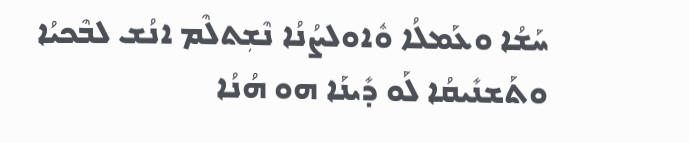ܚܰܫܳܐ ܘܥܰܡܠܳܐ ܘܽܐܘܠܨܳܢܳܐ ܢܶܫܼܬܠܶܡ ܐܢܳܫ ܠܒܶܟܝܳܐ ܘܬܰܫܢܺܝܩܳܐ ܠܰܘ ܕܺܝܢܰܐ ܗܘ ܗܳܢܳܐ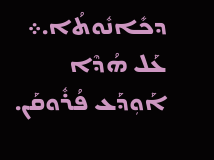ܕܟܺܐܢܽܘܬܳܐ.܀ ܥܰܠ ܗܳܕܶܐ ܐܰܘܼܕܰܥ ܦܳܪܽܘܩܰܢ.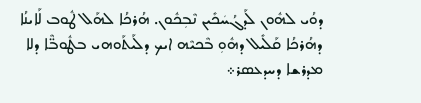ܕܘܳܝ ܠܗܽܘܢ ܠܰܕܓܳܚܿܟܺܝܢ ܢܶܒܼܟܽܘܢ. ܗܳܪܟܳܐ ܠܗܰܠ ܛܽܘܒ ܠܰܐܝܢܳܐ ܕܗܳܪܟܳܐ ܩܰܠܺܝܠ ܕܗܽܘܼ ܒܶܟܝܶܗ ܐܝܟ ܕܠܰܝܬܰܘܗܝ ܒܛܽܘܒ̈ܶܐ ܕܠܐ
ܡܕܪܫܐ ܕܚܕܥܣܪ܀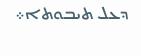ܕܥܠ ܬܝܒܘܬܐ܀